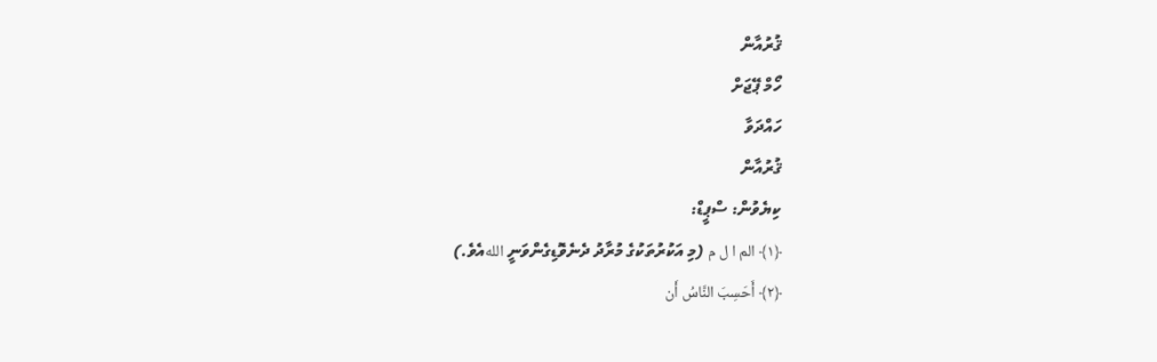ޤުރުއާން
ހޯމް ޕޭޖަށް
ހައްދަވާ
ޤުރުއާން
ކިޔެވުން: ސްޕީޑް:
﴿١﴾ الم ا ل م (މި އަކުރުތަކުގެ މުރާދު ދެނެވޮޑިގެންވަނީ اللهއެވެ.)
﴿٢﴾ أَحَسِبَ النَّاسُ أَن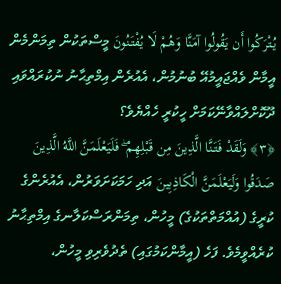يُتْرَكُوا أَن يَقُولُوا آمَنَّا وَهُمْ لَا يُفْتَنُونَ މީސްތަކުން ތިމަންމެން އީމާން ވެއްޖައީމުއޭ ބުނުމުން، އެއުރެން އިމްތިޙާނު ނުކުރައްވައި ދޫކޮށްލައްވާނޭކަމަށް ހީކުރީ ހެއްޔެވެ؟
﴿٣﴾ وَلَقَدْ فَتَنَّا الَّذِينَ مِن قَبْلِهِمْ ۖ فَلَيَعْلَمَنَّ اللَّهُ الَّذِينَ صَدَقُوا وَلَيَعْلَمَنَّ الْكَاذِبِينَ އަދި ހަމަކަށަވަރުން، އެއުރެންގެ ކުރީގެ (އުއްމަތްތަކުގެ) މީހުން، ތިމަންރަސްކަލާނގެ އިމްތިޙާނު ކުރެއްވީމެވެ. ފަހެ (އީމާންކަމުގައި) ތެދުވެރިވި މީހުން،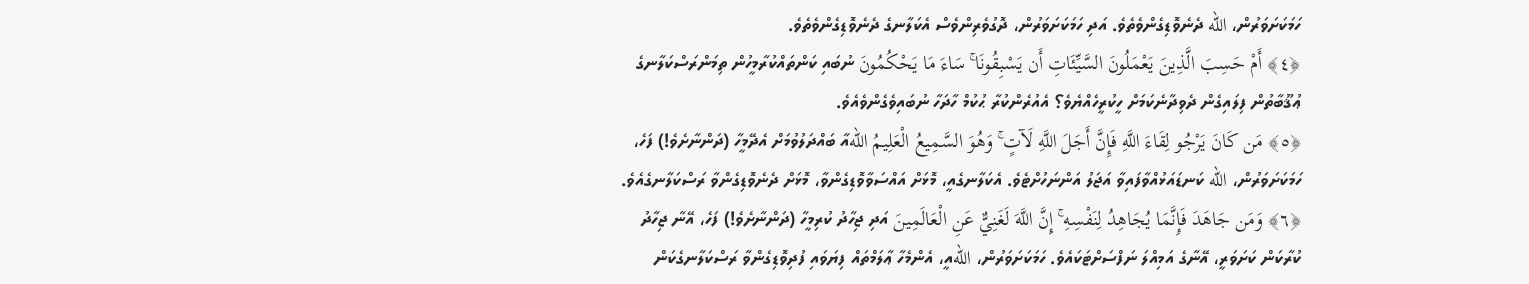ހަމަކަށަވަރުން، الله ދެނެވޮޑިގެންވެތެވެ. އަދި ހަމަކަށަވަރުން، ދޮގުވެރިންވެސް އެކަލާނގެ ދެނެވޮޑިގެންވެތެވެ.
﴿٤﴾ أَمْ حَسِبَ الَّذِينَ يَعْمَلُونَ السَّيِّئَاتِ أَن يَسْبِقُونَا ۚ سَاءَ مَا يَحْكُمُونَ ނުބައި ކަންތައްކުރާމީހުން ތިމަންރަސްކަލާނގެ ޢުޤޫބާތުން ފިލައިގެން ދެވިދާނެކަމަށް ހީކުރީހެއްޔެވެ؟ އެއުރެންކުރާ ޙުކުމް ހާދަހާ ނުބައިވެގެންވެއެވެ.
﴿٥﴾ مَن كَانَ يَرْجُو لِقَاءَ اللَّهِ فَإِنَّ أَجَلَ اللَّهِ لَآتٍ ۚ وَهُوَ السَّمِيعُ الْعَلِيمُ اللهއާ ބައްދަލުވުމަށް އެދޭމީހާ (ދަންނާށެވެ!) ފަހެ، ހަމަކަށަވަރުން، الله ކަނޑައަޅުއްވާފައިވާ އަޖަލު އަންނަހުށްޓެވެ. އެކަލާނގެއީ، މޮޅަށް އައްސަވާވޮޑިގެންވާ، މޮޅަށް ދެނެވޮޑިގެންވާ ރަސްކަލާނގެއެވެ.
﴿٦﴾ وَمَن جَاهَدَ فَإِنَّمَا يُجَاهِدُ لِنَفْسِهِ ۚ إِنَّ اللَّهَ لَغَنِيٌّ عَنِ الْعَالَمِينَ އަދި ޖިހާދު ކުރިމީހާ (ދަންނާށެވެ!) ފަހެ، އޭނާ ޖިހާދު ކުރާކަން ކަށަވަރީ، އޭނާގެ އަމިއްލަ ނަފްސަށްޓަކައެވެ. ހަމަކަށަވަރުން، اللهއީ، އެންމެހާ ޢާލަމްތައް ފިޔަވައި ފުދިވޮޑިގެންވާ ރަސްކަލާނގެކަން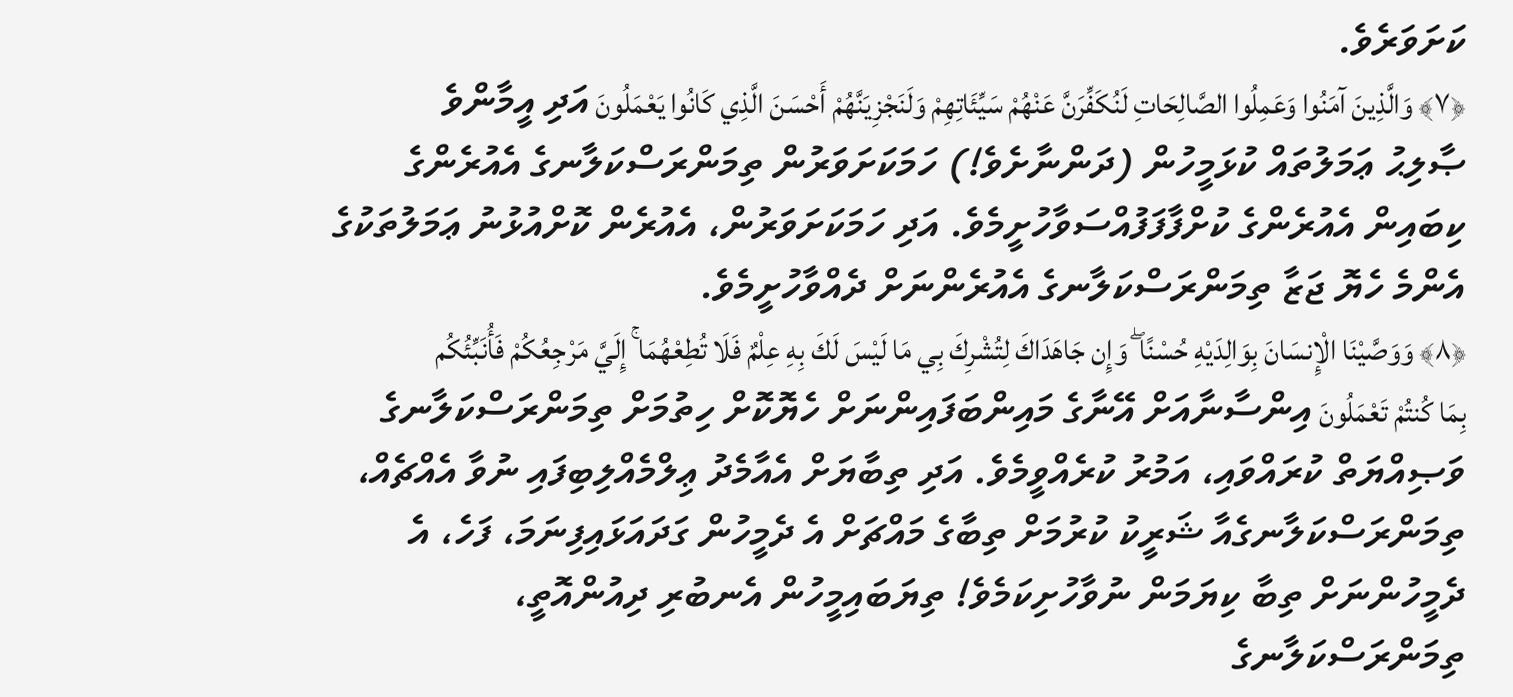ކަށަވަރެވެ.
﴿٧﴾ وَالَّذِينَ آمَنُوا وَعَمِلُوا الصَّالِحَاتِ لَنُكَفِّرَنَّ عَنْهُمْ سَيِّئَاتِهِمْ وَلَنَجْزِيَنَّهُمْ أَحْسَنَ الَّذِي كَانُوا يَعْمَلُونَ އަދި އީމާންވެ ޞާލިޙު ޢަމަލުތައް ކުޅަމީހުން (ދަންނާށެވެ!) ހަމަކަށަވަރުން ތިމަންރަސްކަލާނގެ އެއުރެންގެ ކިބައިން އެއުރެންގެ ކުށްފާފަފުއްސަވާހުށީމެވެ. އަދި ހަމަކަށަވަރުން، އެއުރެން ކޮށްއުޅުނު ޢަމަލުތަކުގެ އެންމެ ހެޔޮ ޖަޒާ ތިމަންރަސްކަލާނގެ އެއުރެންނަށް ދެއްވާހުށީމެވެ.
﴿٨﴾ وَوَصَّيْنَا الْإِنسَانَ بِوَالِدَيْهِ حُسْنًا ۖ وَإِن جَاهَدَاكَ لِتُشْرِكَ بِي مَا لَيْسَ لَكَ بِهِ عِلْمٌ فَلَا تُطِعْهُمَا ۚ إِلَيَّ مَرْجِعُكُمْ فَأُنَبِّئُكُم بِمَا كُنتُمْ تَعْمَلُونَ އިންސާނާއަށް އޭނާގެ މައިންބަފައިންނަށް ހެޔޮކޮށް ހިތުމަށް ތިމަންރަސްކަލާނގެ ވަޞިއްޔަތް ކުރައްވައި، އަމުރު ކުރެއްވީމެވެ. އަދި ތިބާޔަށް އެއާމެދު ޢިލްމެއްލިބިފައި ނުވާ އެއްޗެއް، ތިމަންރަސްކަލާނގެއާ ޝަރީކު ކުރުމަށް ތިބާގެ މައްޗަށް އެ ދެމީހުން ގަދައަޅައިފިނަމަ، ފަހެ، އެ ދެމީހުންނަށް ތިބާ ކިޔަމަން ނުވާހުށިކަމެވެ! ތިޔަބައިމީހުން އެނބުރި ދިއުންއޮތީ، ތިމަންރަސްކަލާނގެ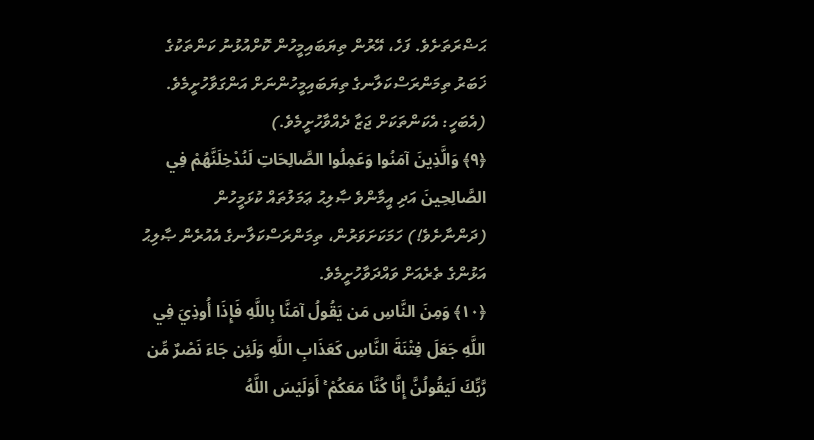ޙަޟްރަތަށެވެ. ފަހެ، އޭރުން ތިޔަބައިމީހުން ކޮށްއުޅުނު ކަންތަކުގެ ޚަބަރު ތިމަންރަސްކަލާނގެ ތިޔަބައިމީހުންނަށް އަންގަވާހުށީމެވެ. (އެބަހީ: އެކަންތަކަށް ޖަޒާ ދެއްވާހުށީމެވެ.)
﴿٩﴾ وَالَّذِينَ آمَنُوا وَعَمِلُوا الصَّالِحَاتِ لَنُدْخِلَنَّهُمْ فِي الصَّالِحِينَ އަދި އީމާންވެ ޞާލިޙު ޢަމަލުތައް ކުޅަމީހުން (ދަންނާށެވެ!) ހަމަކަށަވަރުން، ތިމަންރަސްކަލާނގެ އެއުރެން ޞާލިޙު އަޅުންގެ ތެރެއަށް ވައްދަވާހުށީމެވެ.
﴿١٠﴾ وَمِنَ النَّاسِ مَن يَقُولُ آمَنَّا بِاللَّهِ فَإِذَا أُوذِيَ فِي اللَّهِ جَعَلَ فِتْنَةَ النَّاسِ كَعَذَابِ اللَّهِ وَلَئِن جَاءَ نَصْرٌ مِّن رَّبِّكَ لَيَقُولُنَّ إِنَّا كُنَّا مَعَكُمْ ۚ أَوَلَيْسَ اللَّهُ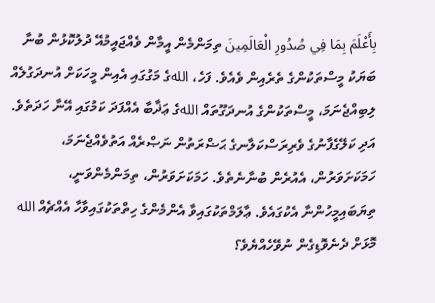بِأَعْلَمَ بِمَا فِي صُدُورِ الْعَالَمِينَ ތިމަންމެން އީމާން ވެއްޖައީމުއޭ ދުލުކޮޅުން ބުނާ ބަޔަކު މީސްތަކުންގެ ތެރެއިން ވެއެވެ. ފަހެ، اللهގެ މަގުގައި އެއިން މީހަކަށް އުނދަގުލެއް ލިބިއްޖެނަމަ، މީސްތަކުންގެ އުނދަގޫތައް اللهގެ ޢަޛާބާ އެއްފަދަ ކަމުގައި އޭނާ ހަދަތެވެ. އަދި ކަލޭގެފާނުގެ ވެރިރަސްކަލާނގެ ޙަޟްރަތުން ނަޞްރެއް އަތުވެއްޖެނަމަ، ހަމަކަށަވަރުން، އެއުރެން ބުނާނެތެވެ. ހަމަކަށަވަރުން، ތިމަންމެންވަނީ، ތިޔަބައިމީހުންނާ އެކުގައެވެ. ޢާލަމްތަކުގައިވާ އެންމެންގެ ހިތްތަކުގައިވާހާ އެއްޗެއް الله މޮޅަށް ދެނެވޮޑިގެން ނުވޭހެއްޔެވެ؟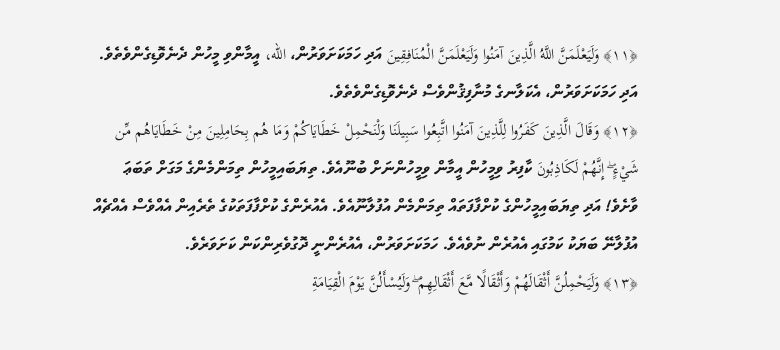﴿١١﴾ وَلَيَعْلَمَنَّ اللَّهُ الَّذِينَ آمَنُوا وَلَيَعْلَمَنَّ الْمُنَافِقِينَ އަދި ހަމަކަށަވަރުން، الله، އީމާންވި މީހުން ދެނެވޮޑިގެންވެތެވެ. އަދި ހަމަކަށަވަރުން، އެކަލާނގެ މުނާފިޤުންވެސް ދެނެވޮޑިގެންވެތެވެ.
﴿١٢﴾ وَقَالَ الَّذِينَ كَفَرُوا لِلَّذِينَ آمَنُوا اتَّبِعُوا سَبِيلَنَا وَلْنَحْمِلْ خَطَايَاكُمْ وَمَا هُم بِحَامِلِينَ مِنْ خَطَايَاهُم مِّن شَيْءٍ ۖ إِنَّهُمْ لَكَاذِبُونَ ކާފިރު ވިމީހުން އީމާން ވިމީހުންނަށް ބުނޫއެވެ. ތިޔަބައިމީހުން ތިމަންމެންގެ މަގަށް ތަބަޢަ ވާށެވެ! އަދި ތިޔަބައިމީހުންގެ ކުށްފާފަތައް ތިމަންމެން އުފުލާނޫއެވެ. އެއުރެންގެ ކުށްފާފަތަކުގެ ތެރެއިން އެއްވެސް އެއްޗެއް އުފުލާނޭ ބަޔަކު ކަމުގައި އެއުރެން ނުވެއެވެ. ހަމަކަށަވަރުން، އެއުރެންނީ ދޮގުވެރިންކަން ކަށަވަރެވެ.
﴿١٣﴾ وَلَيَحْمِلُنَّ أَثْقَالَهُمْ وَأَثْقَالًا مَّعَ أَثْقَالِهِمْ ۖ وَلَيُسْأَلُنَّ يَوْمَ الْقِيَامَةِ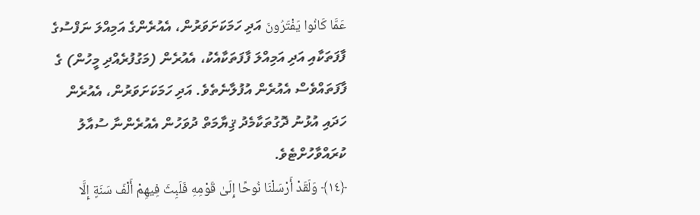عَمَّا كَانُوا يَفْتَرُونَ އަދި ހަމަކަށަވަރުން، އެއުރެންގެ އަމިއްލަ ނަފްސުގެ ފާފަތަކާއި އަދި އަމިއްލަ ފާފަތަކާއެކު، އެއުރެން (މަގުފުރެއްދި މީހުން) ގެ ފާފަތައްވެސް އެއުރެން އުފުލާނެތެވެ. އަދި ހަމަކަށަވަރުން، އެއުރެން ހަދައި އުޅުނު ދޮގުތަކާމެދު ޤިޔާމަތް ދުވަހުން އެއުރެންނާ ސުއާލު ކުރައްވާހުށްޓެވެ.
﴿١٤﴾ وَلَقَدْ أَرْسَلْنَا نُوحًا إِلَىٰ قَوْمِهِ فَلَبِثَ فِيهِمْ أَلْفَ سَنَةٍ إِلَّا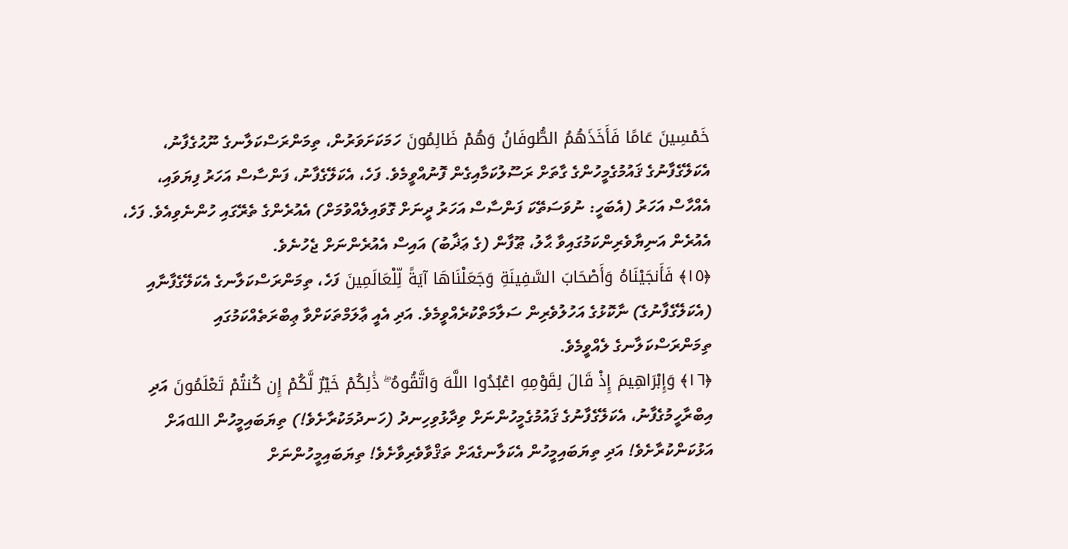خَمْسِينَ عَامًا فَأَخَذَهُمُ الطُّوفَانُ وَهُمْ ظَالِمُونَ ހަމަކަށަވަރުން، ތިމަންރަސްކަލާނގެ ނޫޙުގެފާނު، އެކަލޭގެފާނުގެ ޤައުމުގެމީހުންގެ ގާތަށް ރަސޫލުކަމާއިގެން ފޮނުއްވީމެވެ. ފަހެ، އެކަލޭގެފާނު، ފަންސާސް އަހަރު ފިޔަވައި، އެއްހާސް އަހަރު (އެބަހީ: ނުވަސަތޭކަ ފަންސާސް އަހަރު ދީނަށް ގޮވައިލެއްވުމަށް) އެއުރެންގެ ތެރޭގައި ހުންނެވިއެވެ. ފަހެ، އެއުރެން އަނިޔާވެރިންކަމުގައިވާ ޙާލު، ޠޫފާން (ގެ ޢަޛާބު) އައިސް އެއުރެންނަށް ޖެހުނެވެ.
﴿١٥﴾ فَأَنجَيْنَاهُ وَأَصْحَابَ السَّفِينَةِ وَجَعَلْنَاهَا آيَةً لِّلْعَالَمِينَ ފަހެ، ތިމަންރަސްކަލާނގެ އެކަލޭގެފާނާއި (އެކަލޭގެފާނުގެ) ނާކޮޅުގެ އަހުލުވެރިން ސަލާމަތްކުރެއްވީމެވެ. އަދި އެއީ ޢާލަމްތަކަށްވާ ޢިބްރަތެއްކަމުގައި ތިމަންރަސްކަލާނގެ ލެއްވީމެވެ.
﴿١٦﴾ وَإِبْرَاهِيمَ إِذْ قَالَ لِقَوْمِهِ اعْبُدُوا اللَّهَ وَاتَّقُوهُ ۖ ذَٰلِكُمْ خَيْرٌ لَّكُمْ إِن كُنتُمْ تَعْلَمُونَ އަދި އިބްރާހީމުގެފާނު، އެކަލޭގެފާނުގެ ޤައުމުގެމީހުންނަށް ވިދާޅުވިހިނދު (ހަނދުމަކުރާށެވެ!) ތިޔަބައިމީހުން اللهއަށް އަޅުކަންކުރާށެވެ! އަދި ތިޔަބައިމީހުން އެކަލާނގެއަށް ތަޤްވާވެރިވާށެވެ! ތިޔަބައިމީހުންނަށް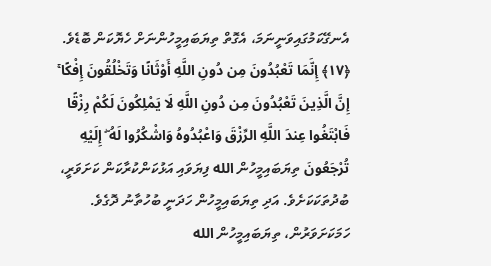އެނގޭކަމުގައިވަނީނަމަ، އެގޮތް ތިޔަބައިމީހުންނަށް ހެޔޮކަން ބޮޑެވެ.
﴿١٧﴾ إِنَّمَا تَعْبُدُونَ مِن دُونِ اللَّهِ أَوْثَانًا وَتَخْلُقُونَ إِفْكًا ۚ إِنَّ الَّذِينَ تَعْبُدُونَ مِن دُونِ اللَّهِ لَا يَمْلِكُونَ لَكُمْ رِزْقًا فَابْتَغُوا عِندَ اللَّهِ الرِّزْقَ وَاعْبُدُوهُ وَاشْكُرُوا لَهُ ۖ إِلَيْهِ تُرْجَعُونَ ތިޔަބައިމީހުން الله ފިޔަވައި އަޅުކަންކުރާކަން ކަށަވަރީ، ބުދުތަކަކަށެވެ. އަދި ތިޔަބައިމީހުން ހަދަނީ ބުހުތާނު ދޮގެވެ. ހަމަކަށަވަރުން، ތިޔަބައިމީހުން الله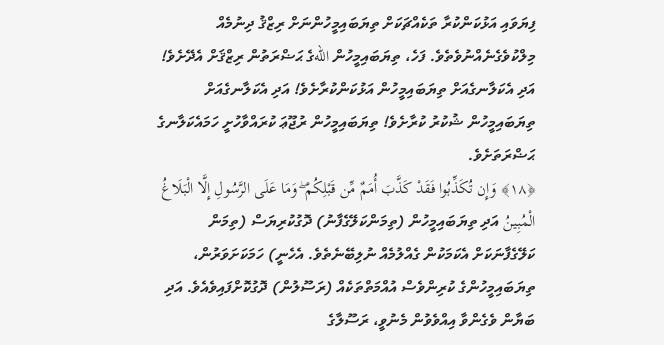ފިޔަވައި އަޅުކަންކުރާ ތަކެއްޗަކަށް ތިޔަބައިމީހުންނަށް ރިޒްޤު ދިނުމެއް މިލްކުވެގެނެއްނުވެތެވެ. ފަހެ، ތިޔަބައިމީހުން اللهގެ ޙަޟްރަތުން ރިޒްޤަށް އެދޭށެވެ! އަދި އެކަލާނގެއަށް ތިޔަބައިމީހުން އަޅުކަންކުރާށެވެ! އަދި އެކަލާނގެއަށް ތިޔަބައިމީހުން ޝުކުރު ކުރާށެވެ! ތިޔަބައިމީހުން ރުޖޫޢަ ކުރައްވާހުށީ ހަމައެކަލާނގެ ޙަޟްރަތަށެވެ.
﴿١٨﴾ وَإِن تُكَذِّبُوا فَقَدْ كَذَّبَ أُمَمٌ مِّن قَبْلِكُمْ ۖ وَمَا عَلَى الرَّسُولِ إِلَّا الْبَلَاغُ الْمُبِينُ އަދި ތިޔަބައިމީހުން (ތިމަންކަލޭގެފާނު) ދޮގުކުރިޔަސް (ތިމަން ކަލޭގެފާނަކަށް އެކަމަކުން ގެއްލުމެއް ނުލިބޭނެތެވެ. އެހެނީ) ހަމަކަށަވަރުން، ތިޔަބައިމީހުންގެ ކުރިންވެސް އުއްމަތްތަކެއް (ރަސޫލުން) ދޮގުކޮށްފައިވެއެވެ. އަދި ބަޔާން ވެގެންވާ އިއްވެވުން މެނުވީ، ރަސޫލާގެ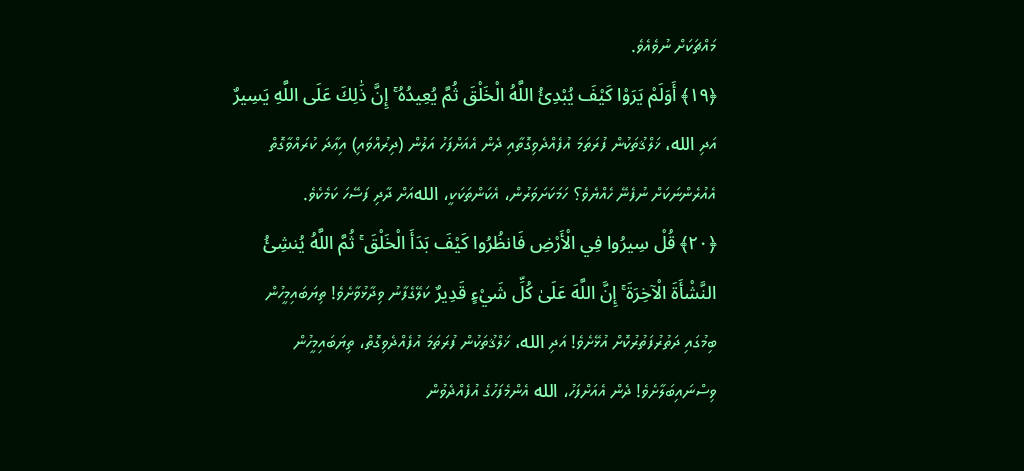މައްޗަކަށް ނުވެއެވެ.
﴿١٩﴾ أَوَلَمْ يَرَوْا كَيْفَ يُبْدِئُ اللَّهُ الْخَلْقَ ثُمَّ يُعِيدُهُ ۚ إِنَّ ذَٰلِكَ عَلَى اللَّهِ يَسِيرٌ އަދި الله، ޚަލްޤުތަކުން ފުރަތަމަ އުފެއްދެވިގޮތާއި ދެން އެއަށްފަހު އަލުން (ދިރުއްވައި) އިޢާދަ ކުރައްވާގޮތް އެއުރެންނަކަށް ނުފެނޭ ހެއްޔެވެ؟ ހަމަކަށަވަރުން، އެކަންތަކަކީ، اللهއަށް ދާދި ފަސޭހަ ކަމެކެވެ.
﴿٢٠﴾ قُلْ سِيرُوا فِي الْأَرْضِ فَانظُرُوا كَيْفَ بَدَأَ الْخَلْقَ ۚ ثُمَّ اللَّهُ يُنشِئُ النَّشْأَةَ الْآخِرَةَ ۚ إِنَّ اللَّهَ عَلَىٰ كُلِّ شَيْءٍ قَدِيرٌ ކަލޭގެފާނު ވިދާޅުވާށެވެ! ތިޔަބައިމީހުން ބިމުގައި ދަތުރުފަތުރުކޮށް އުޅޭށެވެ! އަދި الله، ޚަލްޤުތަކުން ފުރަތަމަ އުފެއްދެވިގޮތް، ތިޔަބައިމީހުން ވިސްނައިބަލާށެވެ! ދެން އެއަށްފަހު، الله އެންމެފަހުގެ އުފެއްދެވުން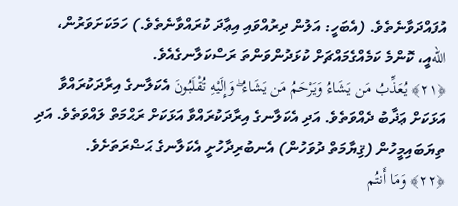އުފައްދަވާނެތެވެ. (އެބަހީ: އަލުން ދިރުއްވައި އިޢާދަ ކުރައްވާނެތެވެ.) ހަމަކަށަވަރުން، اللهއީ، ކޮންމެ ކަމެއްގެމައްޗަށް ކުޅަދުންވަންތަ ރަސްކަލާނގެއެވެ.
﴿٢١﴾ يُعَذِّبُ مَن يَشَاءُ وَيَرْحَمُ مَن يَشَاءُ ۖ وَإِلَيْهِ تُقْلَبُونَ އެކަލާނގެ އިރާދަކުރައްވާ އަޅަކަށް ޢަޛާބު ދެއްވަތެވެ. އަދި އެކަލާނގެ އިރާދަކުރައްވާ އަޅަކަށް ރަޙްމަތް ލައްވަތެވެ. އަދި ތިޔަބައިމީހުން (ޤިޔާމަތް ދުވަހުން) އެނބުރިދާހުށީ އެކަލާނގެ ޙަޟްރަތަށެވެ.
﴿٢٢﴾ وَمَا أَنتُم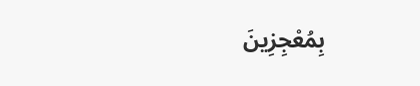بِمُعْجِزِينَ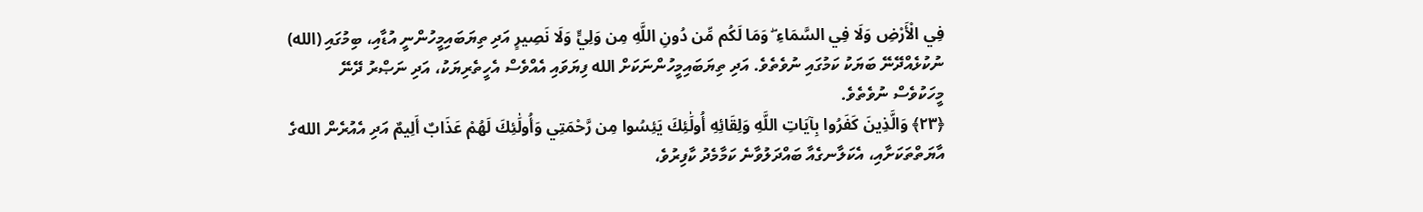فِي الْأَرْضِ وَلَا فِي السَّمَاءِ ۖ وَمَا لَكُم مِّن دُونِ اللَّهِ مِن وَلِيٍّ وَلَا نَصِيرٍ އަދި ތިޔަބައިމީހުންނީ އުޑާއި، ބިމުގައި (الله) ނުކުޅެއްދޭނޭ ބަޔަކު ކަމުގައި ނުވެތެވެ. އަދި ތިޔަބައިމީހުންނަކަށް الله ފިޔަވައި އެއްވެސް އެހީތެރިޔަކު، އަދި ނަޞްރު ދޭނޭ މީހަކުވެސް ނުވެތެވެ.
﴿٢٣﴾ وَالَّذِينَ كَفَرُوا بِآيَاتِ اللَّهِ وَلِقَائِهِ أُولَٰئِكَ يَئِسُوا مِن رَّحْمَتِي وَأُولَٰئِكَ لَهُمْ عَذَابٌ أَلِيمٌ އަދި އެއުރެން اللهގެ އާޔަތްތަކަށާއި، އެކަލާނގެއާ ބައްދަލުވާނެ ކަމާމެދު ކާފިރުވެ،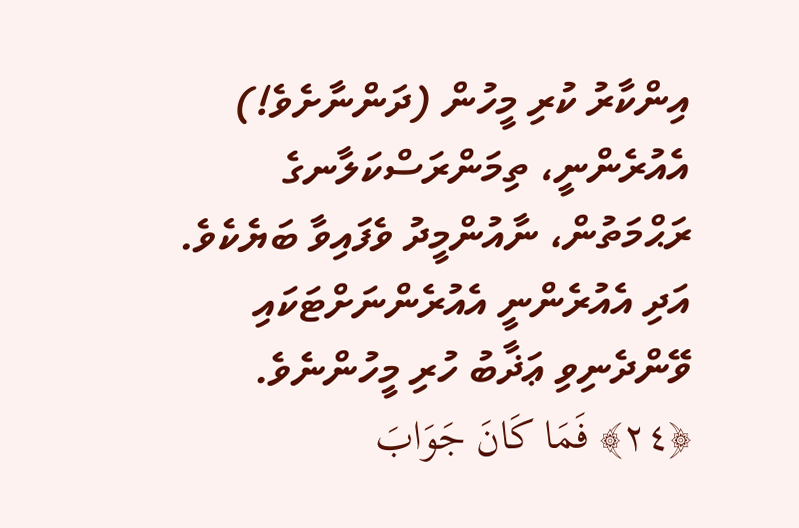އިންކާރު ކުރި މީހުން (ދަންނާށެވެ!) އެއުރެންނީ، ތިމަންރަސްކަލާނގެ ރަޙްމަތުން، ނާއުންމީދު ވެފައިވާ ބަޔެކެވެ. އަދި އެއުރެންނީ އެއުރެންނަށްޓަކައި ވޭންދެނިވި ޢަޛާބު ހުރި މީހުންނެވެ.
﴿٢٤﴾ فَمَا كَانَ جَوَابَ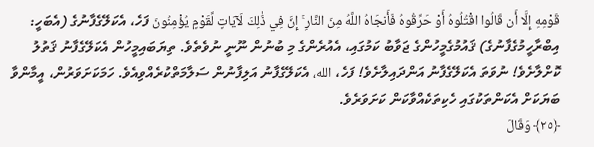قَوْمِهِ إِلَّا أَن قَالُوا اقْتُلُوهُ أَوْ حَرِّقُوهُ فَأَنجَاهُ اللَّهُ مِنَ النَّارِ ۚ إِنَّ فِي ذَٰلِكَ لَآيَاتٍ لِّقَوْمٍ يُؤْمِنُونَ ފަހެ، އެކަލޭގެފާނުގެ (އެބަހީ: އިބްރާހީމުގެފާނުގެ) ޤައުމުގެމީހުންގެ ޖަވާބު ކަމުގައި، އެއުރެންގެ މި ބުނުން ނޫނީ ނުވެތެވެ. ތިޔަބައިމީހުން އެކަލޭގެފާނު ޤަތުލު ކޮށްލާށެވެ! ނުވަތަ އެކަލޭގެފާނު އަންދައިލާށެވެ! ފަހެ، الله، އެކަލޭގެފާނު އަލިފާނުން ސަލާމަތްކުރެއްވިއެވެ. ހަމަކަށަވަރުން، އީމާންވާ ބަޔަކަށް އެކަންތަކުގައި ހެކިތަކެއްވާކަން ކަށަވަރެވެ.
﴿٢٥﴾ وَقَالَ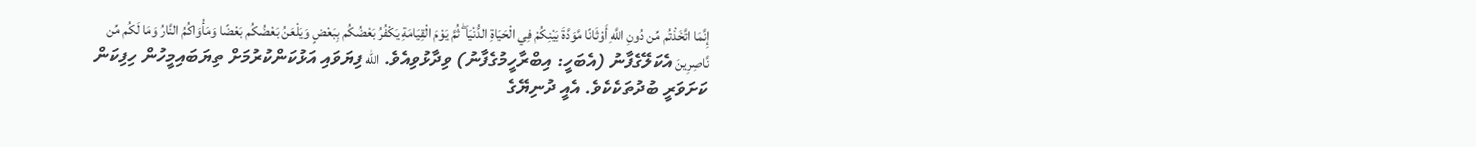إِنَّمَا اتَّخَذْتُم مِّن دُونِ اللَّهِ أَوْثَانًا مَّوَدَّةَ بَيْنِكُمْ فِي الْحَيَاةِ الدُّنْيَا ۖ ثُمَّ يَوْمَ الْقِيَامَةِ يَكْفُرُ بَعْضُكُم بِبَعْضٍ وَيَلْعَنُ بَعْضُكُم بَعْضًا وَمَأْوَاكُمُ النَّارُ وَمَا لَكُم مِّن نَّاصِرِينَ އެކަލޭގެފާނު (އެބަހީ: އިބްރާހީމުގެފާނު) ވިދާޅުވިއެވެ. الله ފިޔަވައި އަޅުކަންކުރުމަށް ތިޔަބައިމީހުން ހިފިކަން ކަށަވަރީ ބުދުތަކެކެވެ. އެއީ ދުނިޔޭގެ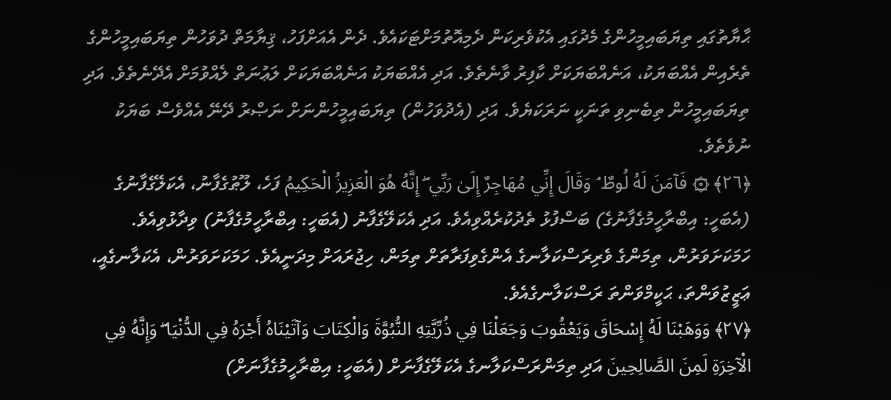ޙާޔާތުގައި ތިޔަބައިމީހުންގެ މެދުގައި އެކުވެރިކަން ދެމިއޮތުމަށްޓަކައެވެ. ދެން އެއަށްފަހު، ޤިޔާމަތް ދުވަހުން ތިޔަބައިމީހުންގެ ތެރެއިން އެއްބަޔަކު، އަނެއްބަޔަކަށް ކާފިރު ވާނެތެވެ. އަދި އެއްބަޔަކު އަނެއްބަޔަކަށް ލަޢުނަތް ލެއްވުމަށް އެދޭނެތެވެ. އަދި ތިޔަބައިމީހުން ތިބެނިވި ތަނަކީ ނަރަކަޔެވެ. އަދި (އެދުވަހުން) ތިޔަބައިމީހުންނަށް ނަޞްރު ދޭނޭ އެއްވެސް ބަޔަކު ނުވެތެވެ.
﴿٢٦﴾ ۞ فَآمَنَ لَهُ لُوطٌ ۘ وَقَالَ إِنِّي مُهَاجِرٌ إِلَىٰ رَبِّي ۖ إِنَّهُ هُوَ الْعَزِيزُ الْحَكِيمُ ފަހެ، ލޫޠުގެފާނު، އެކަލޭގެފާނުގެ (އެބަހީ: އިބްރާހީމުގެފާނުގެ) ބަސްފުޅު ތެދުކުރެއްވިއެވެ. އަދި އެކަލޭގެފާނު (އެބަހީ: އިބްރާހީމުގެފާނު) ވިދާޅުވިއެވެ. ހަމަކަށަވަރުން، ތިމަންގެ ވެރިރަސްކަލާނގެ އެންގެވިފަރާތަށް ތިމަން، ހިޖުރައަށް މިދަނީއެވެ. ހަމަކަށަވަރުން، އެކަލާނގެއީ، ޢަޒީޒުވަންތަ، ޙަކީމްވަންތަ ރަސްކަލާނގެއެވެ.
﴿٢٧﴾ وَوَهَبْنَا لَهُ إِسْحَاقَ وَيَعْقُوبَ وَجَعَلْنَا فِي ذُرِّيَّتِهِ النُّبُوَّةَ وَالْكِتَابَ وَآتَيْنَاهُ أَجْرَهُ فِي الدُّنْيَا ۖ وَإِنَّهُ فِي الْآخِرَةِ لَمِنَ الصَّالِحِينَ އަދި ތިމަންރަސްކަލާނގެ އެކަލޭގެފާނަށް (އެބަހީ: އިބްރާހީމުގެފާނަށް)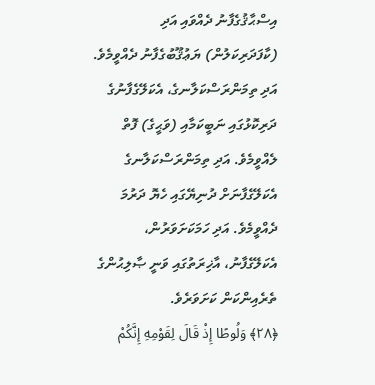އިސްޙާޤުގެފާނު ދެއްވައި އަދި (ކާފަދަރިކަލުން) ޔަޢުޤޫބުގެފާނު ދެއްވީމެވެ. އަދި ތިމަންރަސްކަލާނގެ، އެކަލޭގެފާނުގެ ދަރިކޮޅުގައި ނަބީކަމާއި (ވަޙީގެ) ފޮތް ލެއްވީމެވެ. އަދި ތިމަންރަސްކަލާނގެ އެކަލޭގެފާނަށް ދުނިޔޭގައި ހެޔޮ ދަރުމަ ދެއްވީމެވެ. އަދި ހަމަކަށަވަރުން، އެކަލޭގެފާނު، އާޚިރަތުގައި ވަނީ ޞާލިޙުންގެ ތެރެއިންކަން ކަށަވަރެވެ.
﴿٢٨﴾ وَلُوطًا إِذْ قَالَ لِقَوْمِهِ إِنَّكُمْ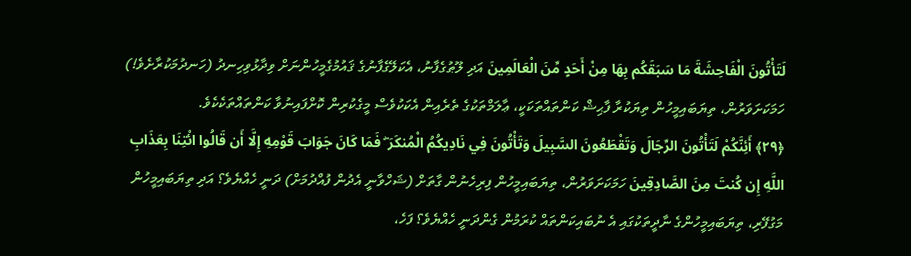لَتَأْتُونَ الْفَاحِشَةَ مَا سَبَقَكُم بِهَا مِنْ أَحَدٍ مِّنَ الْعَالَمِينَ އަދި ލޫޠުގެފާނު، އެކަލޭގެފާނުގެ ޤައުމުގެމީހުންނަށް ވިދާޅުވިހިނދު (ހަނދުމަކުރާށެވެ!) ހަމަކަށަވަރުން، ތިޔަބައިމީހުން ތިޔަކުރާ ފާޙިޝް ކަންތައްތަކަކީ، ޢާލަމްތަކުގެ ތެރެއިން އެކަކުވެސް މީގެކުރިން ކޮށްފައިނުވާ ކަންތައްތަކެކެވެ.
﴿٢٩﴾ أَئِنَّكُمْ لَتَأْتُونَ الرِّجَالَ وَتَقْطَعُونَ السَّبِيلَ وَتَأْتُونَ فِي نَادِيكُمُ الْمُنكَرَ ۖ فَمَا كَانَ جَوَابَ قَوْمِهِ إِلَّا أَن قَالُوا ائْتِنَا بِعَذَابِ اللَّهِ إِن كُنتَ مِنَ الصَّادِقِينَ ހަމަކަށަވަރުން، ތިޔަބައިމީހުން ފިރިހެނުން ގާތަށް (ޝަހްވާނީ އެދުން ފުއްދުމަށް) ދަނީ ހެއްޔެވެ؟ އަދި ތިޔަބައިމީހުން މަގުފޭރި، ތިޔަބައިމީހުންގެ ނާދީތަކުގައި އެ ނުބައިކަންތައް ކުރަމުން ގެންދަނީ ހެއްޔެވެ؟ ފަހެ،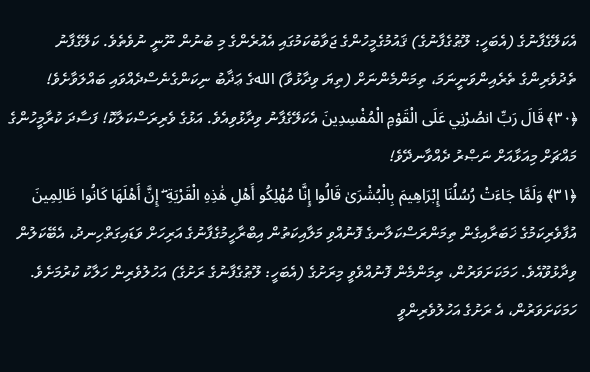އެކަލޭގެފާނުގެ (އެބަހީ: ލޫޠުގެފާނުގެ) ޤައުމުގެމީހުންގެ ޖަވާބުކަމުގައި އެއުރެންގެ މި ބުނުން ނޫނީ ނުވެތެވެ. ކަލޭގެފާނު ތެދުވެރިންގެ ތެރެއިންވަނީނަމަ، ތިމަންމެންނަށް (ތިޔަ ވިދާޅުވާ) اللهގެ ޢަޛާބު ނިކަންގެނެސްދެއްވައި ބައްލަވާށެވެ!
﴿٣٠﴾ قَالَ رَبِّ انصُرْنِي عَلَى الْقَوْمِ الْمُفْسِدِينَ އެކަލޭގެފާނު ވިދާޅުވިއެވެ. އަޅުގެ ވެރިރަސްކަލާކޮ! ފަސާދަ ކުރާމީހުންގެ މައްޗަށް މިއަޅާއަށް ނަޞްރު ދެއްވާނދޭވެ!
﴿٣١﴾ وَلَمَّا جَاءَتْ رُسُلُنَا إِبْرَاهِيمَ بِالْبُشْرَىٰ قَالُوا إِنَّا مُهْلِكُو أَهْلِ هَٰذِهِ الْقَرْيَةِ ۖ إِنَّ أَهْلَهَا كَانُوا ظَالِمِينَ އުފާވެރިކަމުގެ ޚަބަރާއިގެން ތިމަންރަސްކަލާނގެ ފޮނުއްވި މަލާއިކަތުން އިބްރާހީމުގެފާނުގެ އަރިހަށް ވަޑައިގަތްހިނދު، އެބޭކަލުން ވިދާޅުވޫއެވެ. ހަމަކަށަވަރުން، ތިމަންމެން ފޮނުއްވެވީ މިރަށުގެ (އެބަހީ: ލޫޠުގެފާނުގެ ރަށުގެ) އަހުލުވެރިން ހަލާކު ކުރުމަށެވެ. ހަމަކަށަވަރުން، އެ ރަށުގެ އަހުލުވެރިންވީ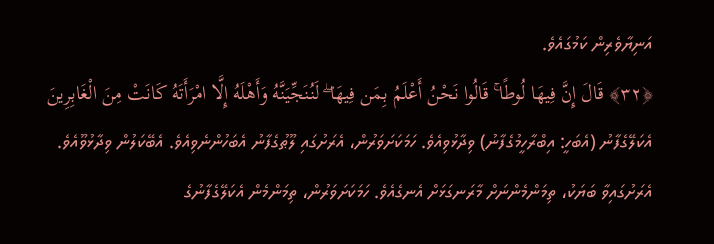އަނިޔާވެރިން ކަމުގައެވެ.
﴿٣٢﴾ قَالَ إِنَّ فِيهَا لُوطًا ۚ قَالُوا نَحْنُ أَعْلَمُ بِمَن فِيهَا ۖ لَنُنَجِّيَنَّهُ وَأَهْلَهُ إِلَّا امْرَأَتَهُ كَانَتْ مِنَ الْغَابِرِينَ އެކަލޭގެފާނު (އެބަހީ: އިބްރާހީމުގެފާނު) ވިދާޅުވިއެވެ. ހަމަކަށަވަރުން، އެރަށުގައި ލޫޠުގެފާނު އެބަހުންނެވިއެވެ. އެބޭކަލުން ވިދާޅުވޫއެވެ. އެރަށުގައިވާ ބަޔަކު، ތިމަންމެންނަށް މާރަނގަޅަށް އެނގެއެވެ. ހަމަކަށަވަރުން، ތިމަންމެން އެކަލޭގެފާނުގެ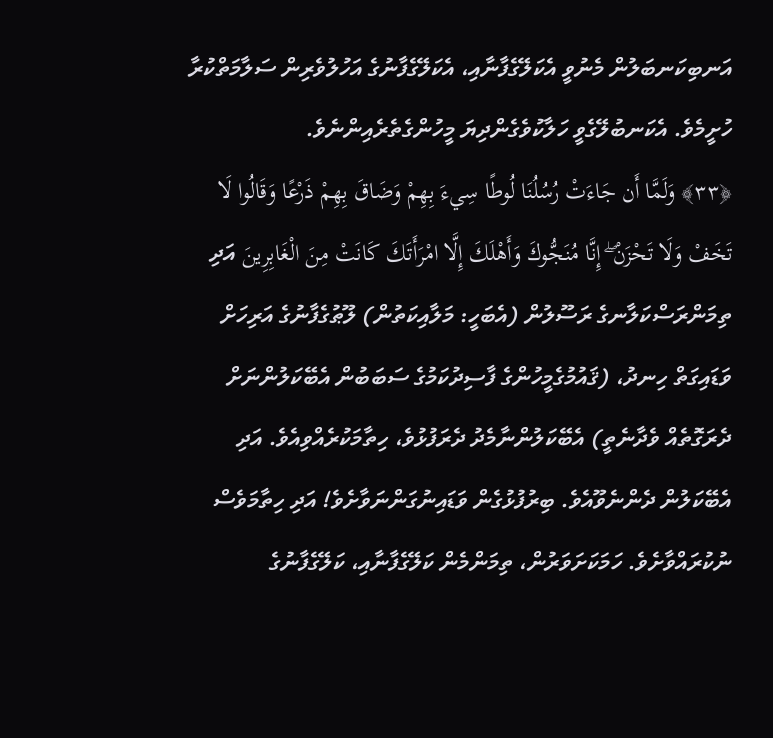އަނބިކަނބަލުން މެނުވީ އެކަލޭގެފާނާއި، އެކަލޭގެފާނުގެ އަހުލުވެރިން ސަލާމަތްކުރާ ހުށީމެވެ. އެކަނބުލޭގެވީ ހަލާކުވެގެންދިޔަ މީހުންގެތެރެއިންނެވެ.
﴿٣٣﴾ وَلَمَّا أَن جَاءَتْ رُسُلُنَا لُوطًا سِيءَ بِهِمْ وَضَاقَ بِهِمْ ذَرْعًا وَقَالُوا لَا تَخَفْ وَلَا تَحْزَنْ ۖ إِنَّا مُنَجُّوكَ وَأَهْلَكَ إِلَّا امْرَأَتَكَ كَانَتْ مِنَ الْغَابِرِينَ އަދި ތިމަންރަސްކަލާނގެ ރަސޫލުން (އެބަހީ: މަލާއިކަތުން) ލޫޠުގެފާނުގެ އަރިހަށް ވަޑައިގަތް ހިނދު، (ޤައުމުގެމީހުންގެ ފާސިދުކަމުގެ ސަބަބުން އެބޭކަލުންނަށް ދެރަގޮތެއް ވެދާނެތީ) އެބޭކަލުންނާމެދު ދެރަފުޅުވެ، ހިތާމަކުރެއްވިއެވެ. އަދި އެބޭކަލުން ދެންނެވޫއެވެ. ބިރުފުޅުގެން ވަޑައިނުގަންނަވާށެވެ! އަދި ހިތާމަވެސް ނުކުރައްވާށެވެ. ހަމަކަށަވަރުން، ތިމަންމެން ކަލޭގެފާނާއި، ކަލޭގެފާނުގެ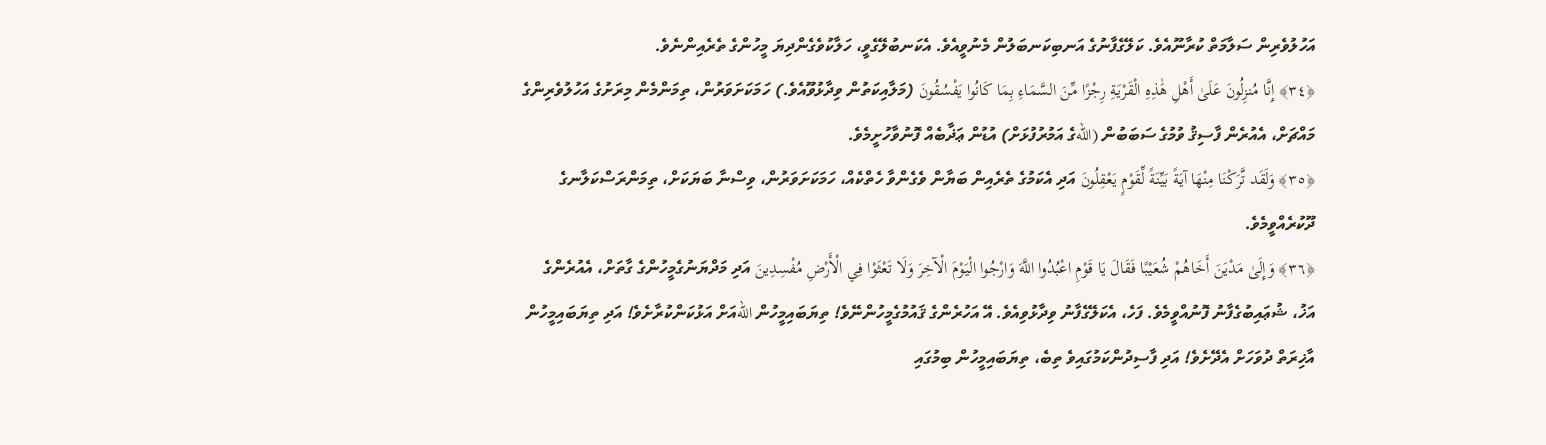އަހުލުވެރިން ސަލާމަތް ކުރާނޫއެވެ. ކަލޭގެފާނުގެ އަނބިކަނބަލުން މެނުވީއެވެ. އެކަނބުލޭގެވީ، ހަލާކުވެގެންދިޔަ މީހުންގެ ތެރެއިންނެވެ.
﴿٣٤﴾ إِنَّا مُنزِلُونَ عَلَىٰ أَهْلِ هَٰذِهِ الْقَرْيَةِ رِجْزًا مِّنَ السَّمَاءِ بِمَا كَانُوا يَفْسُقُونَ (މަލާއިކަތުން ވިދާޅުވޫއެވެ.) ހަމަކަށަވަރުން، ތިމަންމެން މިރަށުގެ އަހުލުވެރިންގެ މައްޗަށް، އެއުރެން ފާސިޤު ވުމުގެ ސަބަބުން (اللهގެ އަމުރުފުޅަށް) އުޑުން ޢަޛާބެއް ފޮނުވާހުށީމެވެ.
﴿٣٥﴾ وَلَقَد تَّرَكْنَا مِنْهَا آيَةً بَيِّنَةً لِّقَوْمٍ يَعْقِلُونَ އަދި އެކަމުގެ ތެރެއިން ބަޔާން ވެގެންވާ ހެތްކެއް، ހަމަކަށަވަރުން، ވިސްނާ ބަޔަކަށް، ތިމަންރަސްކަލާނގެ ދޫކުރެއްވީމެވެ.
﴿٣٦﴾ وَإِلَىٰ مَدْيَنَ أَخَاهُمْ شُعَيْبًا فَقَالَ يَا قَوْمِ اعْبُدُوا اللَّهَ وَارْجُوا الْيَوْمَ الْآخِرَ وَلَا تَعْثَوْا فِي الْأَرْضِ مُفْسِدِينَ އަދި މަދްޔަނުގެމީހުންގެ ގާތަށް، އެއުރެންގެ އަޚު، ޝުޢައިބުގެފާނު ފޮނުއްވީމެވެ. ފަހެ، އެކަލޭގެފާނު ވިދާޅުވިއެވެ. އޭ އަހުރެންގެ ޤައުމުގެމީހުންނޭވެ! ތިޔަބައިމީހުން اللهއަށް އަޅުކަންކުރާށެވެ! އަދި ތިޔަބައިމީހުން އާޚިރަތް ދުވަހަށް އެދޭށެވެ! އަދި ފާސިދުންކަމުގައިވެ ތިބެ، ތިޔަބައިމީހުން ބިމުގައި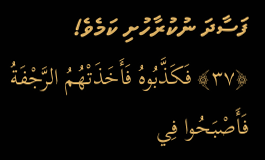ފަސާދަ ނުކުރާހުށި ކަމެވެ!
﴿٣٧﴾ فَكَذَّبُوهُ فَأَخَذَتْهُمُ الرَّجْفَةُ فَأَصْبَحُوا فِي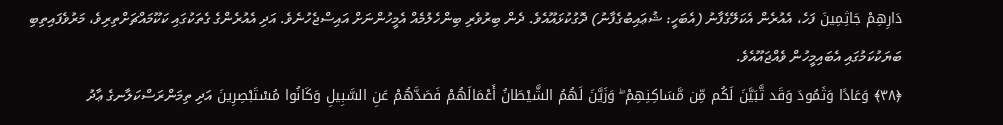دَارِهِمْ جَاثِمِينَ ފަހެ، އެއުރެން އެކަލޭގެފާނު (އެބަހީ: ޝުޢައިބުގެފާނު) ދޮގުކުޅައޫއެވެ. ދެން ބިރުވެރި ބިންހެލުމެއް އެމީހުންނަށް އައިސްޖެހުނެވެ. އަދި އެއުރެންގެ ގެތަކުގައި ކަކޫމައްޗަށްތިރިވެ، މަރުވެފައިތިބި ބަޔަކުކަމުގައި އެބައިމީހުން ވެއްޖައޫއެވެ.
﴿٣٨﴾ وَعَادًا وَثَمُودَ وَقَد تَّبَيَّنَ لَكُم مِّن مَّسَاكِنِهِمْ ۖ وَزَيَّنَ لَهُمُ الشَّيْطَانُ أَعْمَالَهُمْ فَصَدَّهُمْ عَنِ السَّبِيلِ وَكَانُوا مُسْتَبْصِرِينَ އަދި ތިމަންރަސްކަލާނގެ ޢާދު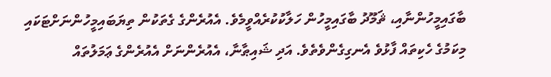ބާގައިމީހުންނާއި، ޘަމޫދު ބާގައިމީހުން ހަލާކުކުރެއްވީމެވެ. އެއުރެންގެ ގެތަކުން ތިޔަބައިމީހުންނަށްޓަކައި މިކަމުގެ ހެކިތައް ފާޅުވެ އެނގިގެންވެތެވެ. އަދި ޝައިޠާނާ، އެއުރެންނަށް އެއުރެންގެ ޢަމަލުތައް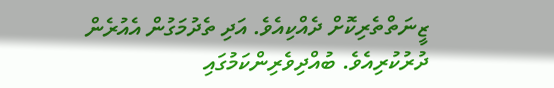ޒީނަތްތެރިކޮށް ދެއްކިއެވެ. އަދި ތެދުމަގުން އެއުރެން ދުރުކުރިއެވެ. ބުއްދިވެރިންކަމުގައި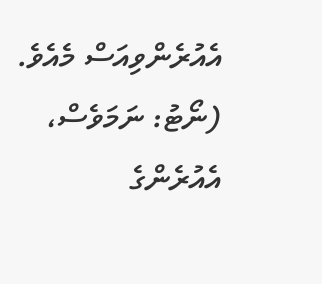އެއުރެންވިއަސް މެއެވެ. (ނޯޓު: ނަމަވެސް، އެއުރެންގެ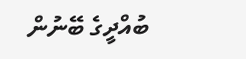ބުއްދީގެ ބޭނުން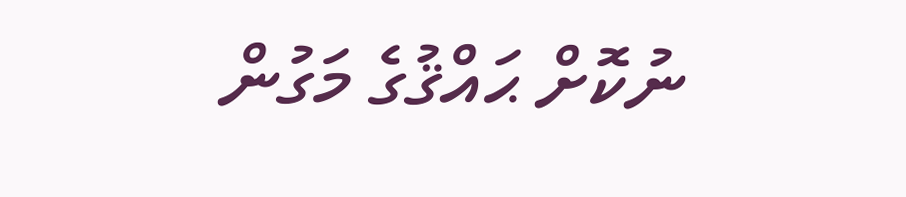ނުކޮށް ޙައްޤުގެ މަގުން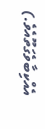އެއްކިބާވެގަތޫއެވެ.)